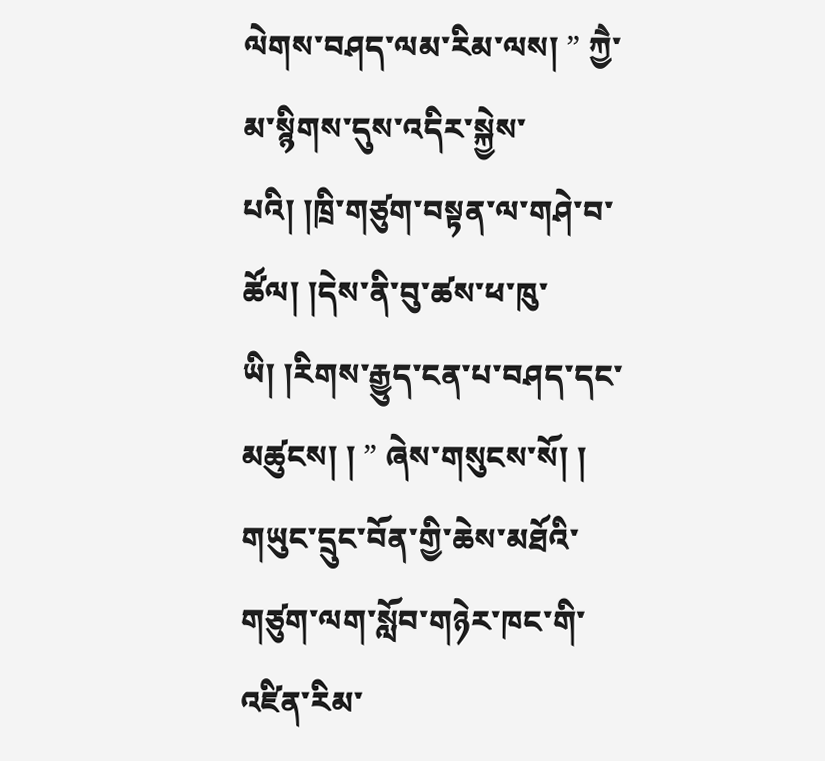ལེགས་བཤད་ལམ་རིམ་ལས། ” ཀྱཻ་མ་སྙིགས་དུས་འདིར་སྐྱེས་པའི། །ཁྲི་གཙུག་བསྟན་ལ་གཤེ་བ་ཚོལ། །དེས་ནི་བུ་ཚས་ཕ་ཁུ་ཡི། །རིགས་རྒྱུད་ངན་པ་བཤད་དང་མཚུངས། ། ” ཞེས་གསུངས་སོ། །
གཡུང་དྲུང་བོན་གྱི་ཆེས་མཐོའི་གཙུག་ལག་སློབ་གཉེར་ཁང་གི་འཛིན་རིམ་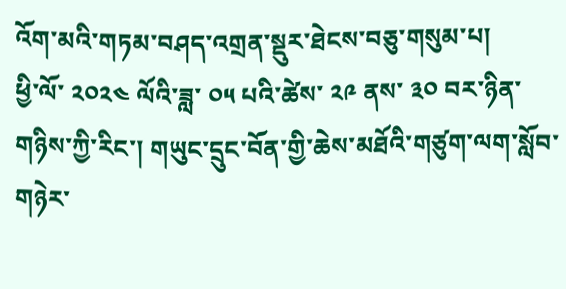འོག་མའི་གཏམ་བཤད་འགྲན་སྡུར་ཐེངས་བཅུ་གསུམ་པ།
ཕྱི་ལོ་ ༢༠༢༤ ལོའི་ཟླ་ ༠༥ པའི་ཚེས་ ༢༩ ནས་ ༣༠ བར་ཉིན་གཉིས་ཀྱི་རིང་། གཡུང་དྲུང་བོན་གྱི་ཆེས་མཐོའི་གཙུག་ལག་སློབ་གཉེར་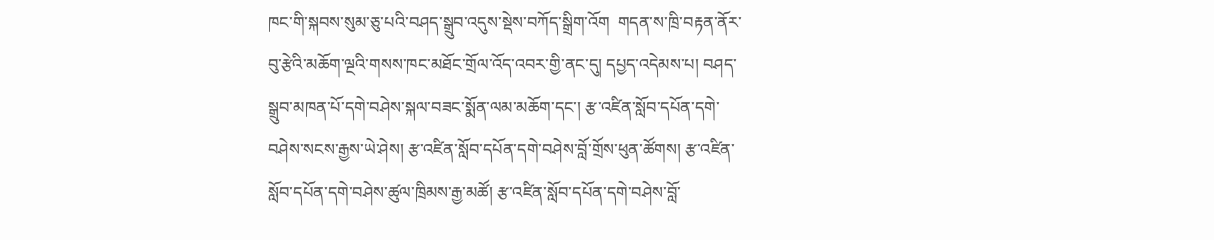ཁང་གི་སྐབས་སུམ་ཅུ་པའི་བཤད་སྒྲུབ་འདུས་སྡེས་བཀོད་སྒྲིག་འོག  གདན་ས་ཁྲི་བརྟན་ནོར་བུ་རྩེའི་མཆོག་ལྔའི་གསས་ཁང་མཐོང་གྲོལ་འོད་འབར་གྱི་ནང་དུ། དཔྱད་འདེམས་པ། བཤད་སྒྲུབ་མཁན་པོ་དགེ་བཤེས་སྐལ་བཟང་སྨོན་ལམ་མཆོག་དང་། རྩ་འཛིན་སློབ་དཔོན་དགེ་བཤེས་སངས་རྒྱས་ཡེ་ཤེས། རྩ་འཛིན་སློབ་དཔོན་དགེ་བཤེས་བློ་གྲོས་ཕུན་ཚོགས། རྩ་འཛིན་སློབ་དཔོན་དགེ་བཤེས་ཚུལ་ཁྲིམས་རྒྱ་མཚོ། རྩ་འཛིན་སློབ་དཔོན་དགེ་བཤེས་བློ་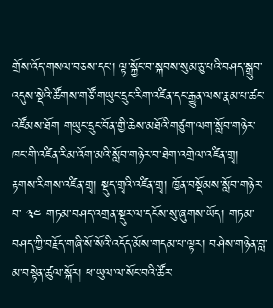གྲོས་འོད་གསལ་བཅས་དང་། ལྟ་སྐྱོང་བ་སྐབས་སུམ་ཅུ་པའི་བཤད་སྒྲུབ་འདུས་སྡེའི་ཚོགས་གཙོ་གཡུང་དྲུང་རིག་འཛིན་དང་རྒྱུན་ལས་རྣམ་པ་ཚང་འཛོམས་ཐོག གཡུང་དྲུང་བོན་གྱི་ཆེས་མཐོའི་གཙུག་ལག་སློབ་གཉེར་ཁང་གི་འཛིན་རིམ་འོག་མའི་སློབ་གཉེར་བ་ཐེག་འགྲེལ་འཛིན་གྲྭ། རྟགས་རིགས་འཛིན་གྲྭ། སྡུད་གྲྭའི་འཛིན་གྲྭ། ཁྱོན་བསྡོམས་སློབ་གཉེར་བ་ ༣༤ གཏམ་བཤད་འགྲན་སྡུར་ལ་དངོས་སུ་ཞུགས་ཡོད། གཏམ་བཤད་ཀྱི་བརྗོད་གཞི་སོ་སོའི་འདོད་མོས་གདམ་པ་ལྟར། བཤེས་གཉེན་བླ་མ་བསྟེན་ཚུལ་སྐོར། ཕ་ཡུལ་ལ་སོང་བའི་ཚོར་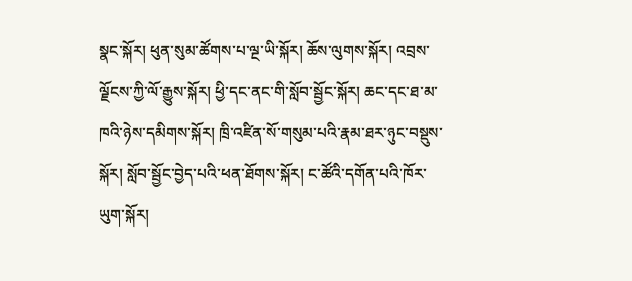སྣང་སྐོར། ཕུན་སུམ་ཚོགས་པ་ལྔ་ཡི་སྐོར། ཆོས་ལུགས་སྐོར། འབྲས་ལྗོངས་ཀྱི་ལོ་རྒྱུས་སྐོར། ཕྱི་དང་ནང་གི་སློབ་སྦྱོང་སྐོར། ཆང་དང་ཐ་མ་ཁའི་ཉེས་དམིགས་སྐོར། ཁྲི་འཛིན་སོ་གསུམ་པའི་རྣམ་ཐར་ཉུང་བསྡུས་སྐོར། སློབ་སྦྱོང་བྱེད་པའི་ཕན་ཐོགས་སྐོར། ང་ཚོའི་དགོན་པའི་ཁོར་ཡུག་སྐོར།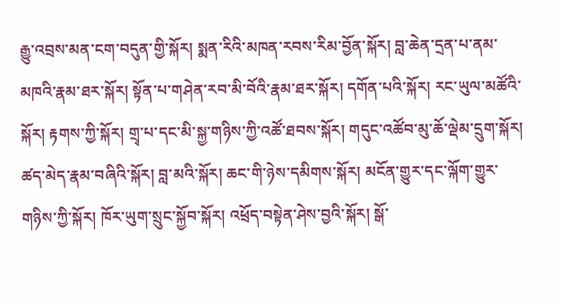རྒྱུ་འབྲས་མན་ངག་བདུན་གྱི་སྐོར། སྨན་རིའི་མཁན་རབས་རིམ་བྱོན་སྐོར། བླ་ཆེན་དྲན་པ་ནམ་མཁའི་རྣམ་ཐར་སྐོར། སྟོན་པ་གཤེན་རབ་མི་བོའི་རྣམ་ཐར་སྐོར། དགོན་པའི་སྐོར། རང་ཡུལ་མཚོའི་སྐོར། རྟགས་ཀྱི་སྐོར། གྲྭ་པ་དང་མི་སྐྱ་གཉིས་ཀྱི་འཚོ་ཐབས་སྐོར། གདུང་འཚོབ་མུ་ཆོ་ལྡེམ་དྲུག་སྐོར། ཚད་མེད་རྣམ་བཞིའི་སྐོར། བླ་མའི་སྐོར། ཆང་གི་ཉེས་དམིགས་སྐོར། མངོན་གྱུར་དང་ལྐོག་གྱུར་གཉིས་ཀྱི་སྐོར། ཁོར་ཡུག་སྲུང་སྐྱོབ་སྐོར། འཕྲོད་བསྟེན་ཤེས་བྱའི་སྐོར། སྒོ་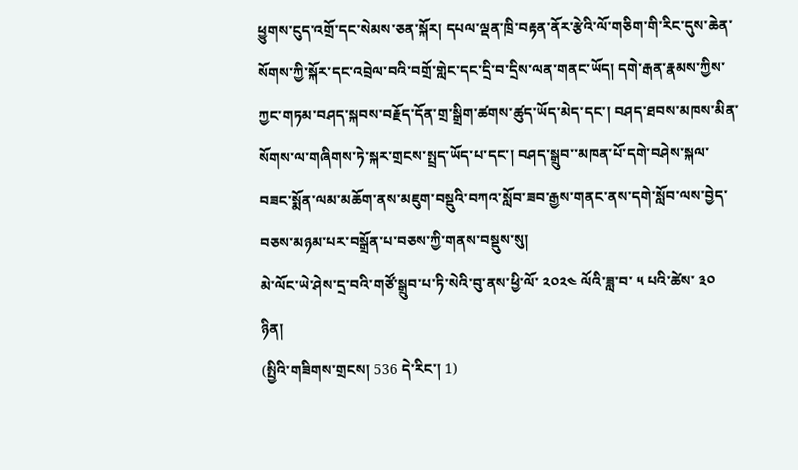ཕྱུགས་ངུད་འགྲོ་དང་སེམས་ཅན་སྐོར། དཔལ་ལྡན་ཁྲི་བརྟན་ནོར་རྩེའི་ལོ་གཅིག་གི་རིང་དུས་ཆེན་སོགས་ཀྱི་སྐོར་དང་འབྲེལ་བའི་བགྲོ་གླེང་དང་དྲི་བ་དྲིས་ལན་གནང་ཡོད། དགེ་རྒན་རྣམས་ཀྱིས་ཀྱང་གཏམ་བཤད་སྐབས་བརྗོད་དོན་གྲ་སྒྲིག་ཚགས་ཚུད་ཡོད་མེད་དང་། བཤད་ཐབས་མཁས་མིན་སོགས་ལ་གཞིགས་ཏེ་སྐར་གྲངས་སྤྲད་ཡོད་པ་དང་། བཤད་སྒྲུབ་་མཁན་པོ་དགེ་བཤེས་སྐལ་བཟང་སྨོན་ལམ་མཆོག་ནས་མཇུག་བསྡུའི་བཀའ་སློབ་ཟབ་རྒྱས་གནང་ནས་དགེ་སློབ་ལས་བྱེད་བཅས་མཉམ་པར་བསྒྲོན་པ་བཅས་ཀྱི་གནས་བསྡུས་སུ།
མེ་ལོང་ཡེ་ཤེས་དྲ་བའི་གཙོ་སྒྲུབ་པ་ཏི་སེའི་བུ་ནས་ཕྱི་ལོ་ ༢༠༢༤ ལོའི་ཟླ་བ་ ༥ པའི་ཚེས་ ༣༠ ཉིན།
(སྤྱིའི་གཟིགས་གྲངས། 536 དེ་རིང་། 1)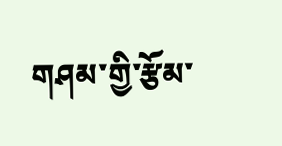གཤམ་གྱི་རྩོམ་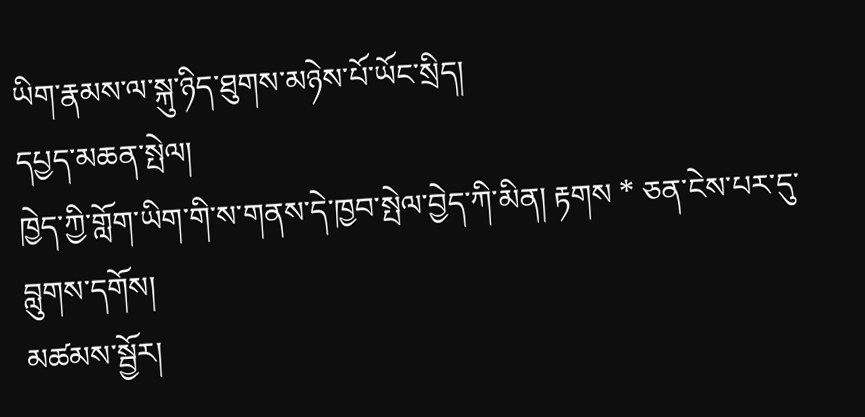ཡིག་རྣམས་ལ་སྐུ་ཉིད་ཐུགས་མཉེས་པོ་ཡོང་སྲིད།
དཔྱད་མཆན་སྤེལ།
ཁྱེད་ཀྱི་གློག་ཡིག་གི་ས་གནས་དེ་ཁྱབ་སྤེལ་བྱེད་ཀི་མིན། རྟགས * ཅན་ངེས་པར་དུ་བླུགས་དགོས།
མཚམས་སྦྱོར།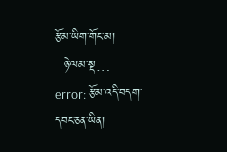རྩོམ་ཡིག་གོང་མ།
  ཉེ་ལམ་སྡ…
error: རྩོམ་འདི་བདག་དབང་ཅན་ཡིན།